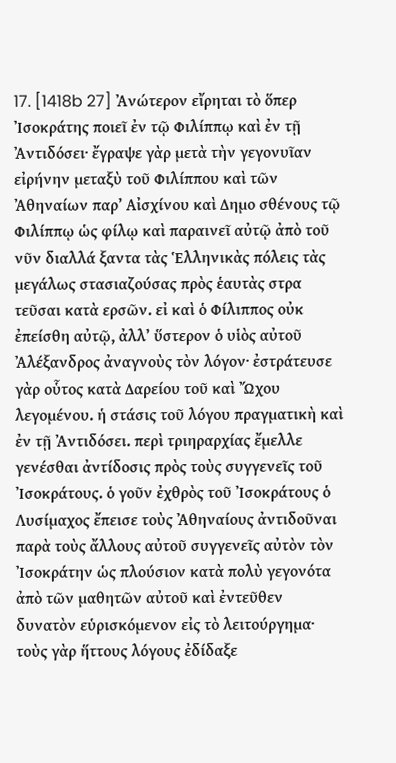17. [1418b 27] Ἀνώτερον εἴρηται τὸ ὅπερ Ἰσοκράτης ποιεῖ ἐν τῷ Φιλίππῳ καὶ ἐν τῇ Ἀντιδόσει· ἔγραψε γὰρ μετὰ τὴν γεγονυῖαν εἰρήνην μεταξὺ τοῦ Φιλίππου καὶ τῶν Ἀθηναίων παρ’ Αἰσχίνου καὶ Δημο σθένους τῷ Φιλίππῳ ὡς φίλῳ καὶ παραινεῖ αὐτῷ ἀπὸ τοῦ νῦν διαλλά ξαντα τὰς Ἑλληνικὰς πόλεις τὰς μεγάλως στασιαζούσας πρὸς ἑαυτὰς στρα τεῦσαι κατὰ ερσῶν. εἰ καὶ ὁ Φίλιππος οὐκ ἐπείσθη αὐτῷ, ἀλλ’ ὕστερον ὁ υἱὸς αὐτοῦ Ἀλέξανδρος ἀναγνοὺς τὸν λόγον· ἐστράτευσε γὰρ οὗτος κατὰ Δαρείου τοῦ καὶ Ὤχου λεγομένου. ἡ στάσις τοῦ λόγου πραγματικὴ καὶ ἐν τῇ Ἀντιδόσει. περὶ τριηραρχίας ἔμελλε γενέσθαι ἀντίδοσις πρὸς τοὺς συγγενεῖς τοῦ Ἰσοκράτους. ὁ γοῦν ἐχθρὸς τοῦ Ἰσοκράτους ὁ Λυσίμαχος ἔπεισε τοὺς Ἀθηναίους ἀντιδοῦναι παρὰ τοὺς ἄλλους αὐτοῦ συγγενεῖς αὐτὸν τὸν Ἰσοκράτην ὡς πλούσιον κατὰ πολὺ γεγονότα ἀπὸ τῶν μαθητῶν αὐτοῦ καὶ ἐντεῦθεν δυνατὸν εὑρισκόμενον εἰς τὸ λειτούργημα· τοὺς γὰρ ἥττους λόγους ἐδίδαξε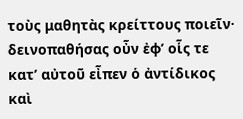τοὺς μαθητὰς κρείττους ποιεῖν· δεινοπαθήσας οὖν ἐφ’ οἷς τε κατ’ αὐτοῦ εἶπεν ὁ ἀντίδικος καὶ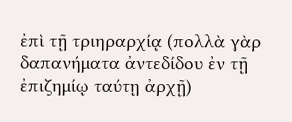ἐπὶ τῇ τριηραρχίᾳ (πολλὰ γὰρ δαπανήματα ἀντεδίδου ἐν τῇ ἐπιζημίῳ ταύτῃ ἀρχῇ)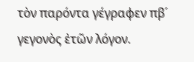τὸν παρόντα γέγραφεν πβ´ γεγονὸς ἐτῶν λόγον.